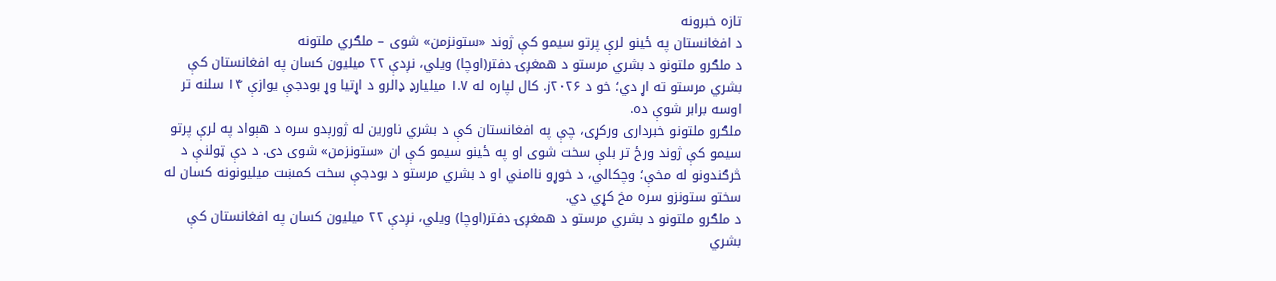تازه خبرونه
د افغانستان په ځینو لرې پرتو سیمو کې ژوند «ستونزمن» شوی – ملګري ملتونه
د ملګرو ملتونو د بشري مرستو د همغږۍ دفتر(اوچا) ویلي، نږدې ۲۲ میلیون کسان په افغانستان کې بشري مرستو ته اړ دي؛ خو د ۲۰۲۶ز. کال لپاره له ۱.۷ میلیارډ ډالرو د اړتیا وړ بودجې یوازې ۱۴ سلنه تر اوسه برابر شوې ده.
ملګرو ملتونو خبرداری ورکړی، چې په افغانستان کې د بشري ناورین له ژورېدو سره د هېواد په لرې پرتو سیمو کې ژوند ورځ تر بلې سخت شوی او په ځینو سیمو کې ان «ستونزمن» شوی دی. د دې ټولنې د څرګندونو له مخې؛ وچکالي، د خوړو ناامني او د بشري مرستو د بودجې سخت کمښت میلیونونه کسان له سختو ستونزو سره مخ کړي دي.
د ملګرو ملتونو د بشري مرستو د همغږۍ دفتر(اوچا) ویلي، نږدې ۲۲ میلیون کسان په افغانستان کې بشري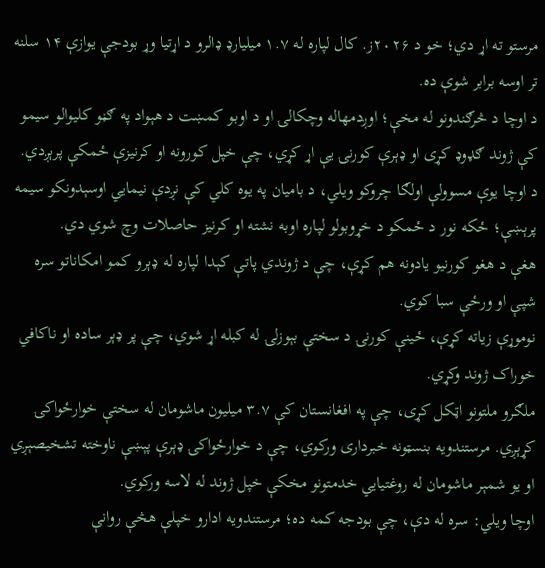مرستو ته اړ دي؛ خو د ۲۰۲۶ز. کال لپاره له ۱.۷ میلیارډ ډالرو د اړتیا وړ بودجې یوازې ۱۴ سلنه تر اوسه برابر شوې ده.
د اوچا د څرګندونو له مخې؛ اوږدمهاله وچکالۍ او د اوبو کمښت د هېواد په ګڼو کلیوالو سیمو کې ژوند ګډوډ کړی او ډېرې کورنۍ یې اړ کړي، چې خپل کورونه او کرنیزې ځمکې پرېږدي.
د اوچا یوې مسوولې اولګا چروکو ویلي، د بامیان په یوه کلي کې نږدې نیمايي اوسېدونکو سیمه پرېښې؛ ځکه نور د ځمکو د خړوبولو لپاره اوبه نشته او کرنیز حاصلات وچ شوي دي.
هغې د هغو کورنیو یادونه هم کړې، چې د ژوندي پاتې کېدا لپاره له ډېرو کمو امکاناتو سره شپې او ورځې سبا کوي.
نوموړې زیاته کړې، ځینې کورنۍ د سختې بېوزلۍ له کبله اړ شوي، چې پر ډېر ساده او ناکافي خوراک ژوند وکړي.
ملګرو ملتونو اټکل کړی، چې په افغانستان کې ۳.۷ میلیون ماشومان له سختې خوارځواکۍ کړېږي. مرستندویه بنسټونه خبرداری ورکوي، چې د خوارځواکۍ ډېرې پېښې ناوخته تشخیصېږي او یو شمېر ماشومان له روغتیايي خدمتونو مخکې خپل ژوند له لاسه ورکوي.
اوچا ویلي: سره له دې، چې بودجه کمه ده؛ مرستندویه ادارو خپلې هڅې روانې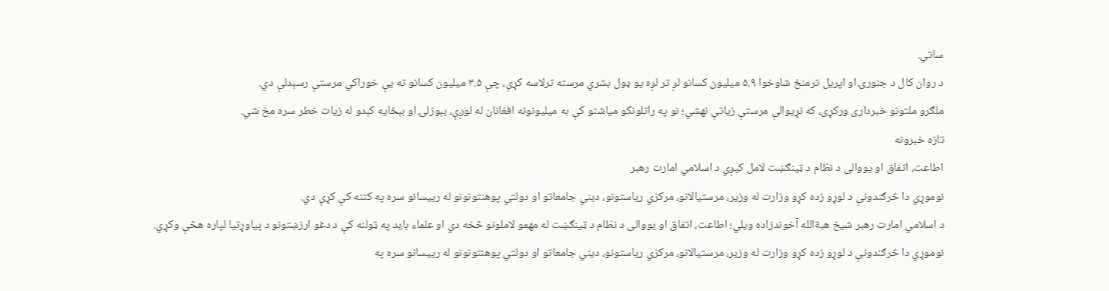ساتي.
د روان کال د جنورۍ او اپریل ترمنځ شاوخوا ۵.۹ میلیون کسانو لږ تر لږه یو ډول بشري مرسته ترلاسه کړې، چې ۳.۵ میلیون کسانو ته یې خوراکي مرستې رسېدلې دي.
ملګرو ملتونو خبرداری ورکړی، که نړیوالې مرستې زیاتې نهشي؛ نو په راتلونکو میاشتو کې به میلیونونه افغانان له لوږې، بېوزلۍ او بېځایه کېدو له زیات خطر سره مخ شي.
تازه خبرونه
اطاعت، اتفاق او یووالی د نظام د ټینګښت لامل کیږي د اسلامي امارت رهبر
نوموړي دا څرګندونې د لوړو زده کړو وزارت له وزیر، مرستیالانو، مرکزي ریاستونو، دیني جامعاتو او دولتي پوهنتونونو له رییسانو سره په کتنه کې کړې دي.
د اسلامي امارت رهبر شیخ هبةالله آخوندزاده ویلي؛ اطاعت، اتفاق او یووالی د نظام د ټینګښت له مهمو لاملونو څخه دي او علماء باید په ټولنه کې د دغو ارزښتونو د پیاوړتیا لپاره هڅې وکړي.
نوموړي دا څرګندونې د لوړو زده کړو وزارت له وزیر، مرستیالانو، مرکزي ریاستونو، دیني جامعاتو او دولتي پوهنتونونو له رییسانو سره په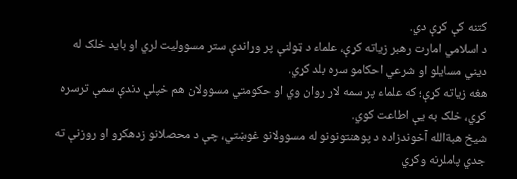کتنه کې کړې دي.
د اسلامي امارت رهبر زیاته کړې، علماء د ټولنې پر وړاندې ستر مسوولیت لري او باید خلک له دیني مسایلو او شرعي احکامو سره بلد کړي.
هغه زیاته کړې؛ که علماء پر سمه لار روان وي او حکومتي مسوولان هم خپلې دندې سمې ترسره کړي، خلک به یې اطاعت کوي.
شیخ هبةالله آخوندزاده د پوهنتونونو له مسوولانو غوښتي، چې د محصلانو زدهکړو او روزنې ته جدي پاملرنه وکړي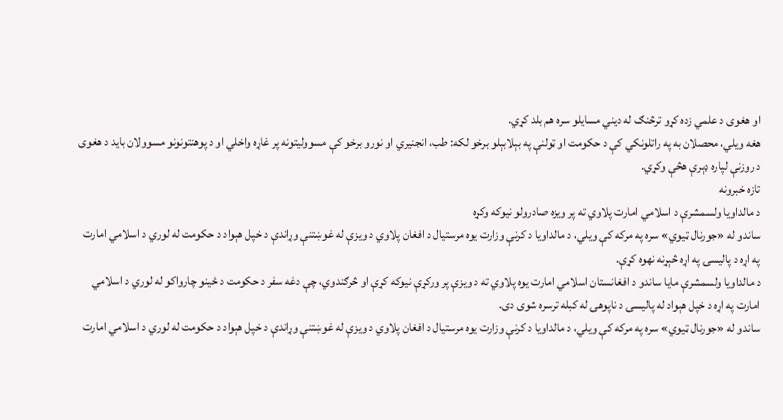او هغوی د علمي زده کړو ترڅنګ له دیني مسایلو سره هم بلد کړي.
هغه ویلي، محصلان به په راتلونکي کې د حکومت او ټولنې په بېلابېلو برخو لکه: طب، انجنیري او نورو برخو کې مسوولیتونه پر غاړه واخلي او د پوهنتونونو مسوولان باید د هغوی د روزنې لپاره ډېرې هڅې وکړي.
تازه خبرونه
د مالداویا ولسمشرې د اسلامي امارت پلاوي ته پر ویزه صادرولو نیوکه وکړه
ساندو له «جورنال ټيوي» سره په مرکه کې ویلي، د مالداویا د کرنې وزارت یوه مرستیال د افغان پلاوي د ویزې له غوښتنې وړاندې د خپل هېواد د حکومت له لوري د اسلامي امارت په اړه د پالیسۍ په اړه څېړنه نهوه کړې.
د مالداویا ولسمشرې مایا ساندو د افغانستان اسلامي امارت یوه پلاوي ته د ویزې پر ورکړې نیوکه کړې او څرګندوي، چې دغه سفر د حکومت د ځینو چارواکو له لوري د اسلامي امارت په اړه د خپل هېواد له پالیسۍ د ناپوهۍ له کبله ترسره شوی دی.
ساندو له «جورنال ټيوي» سره په مرکه کې ویلي، د مالداویا د کرنې وزارت یوه مرستیال د افغان پلاوي د ویزې له غوښتنې وړاندې د خپل هېواد د حکومت له لوري د اسلامي امارت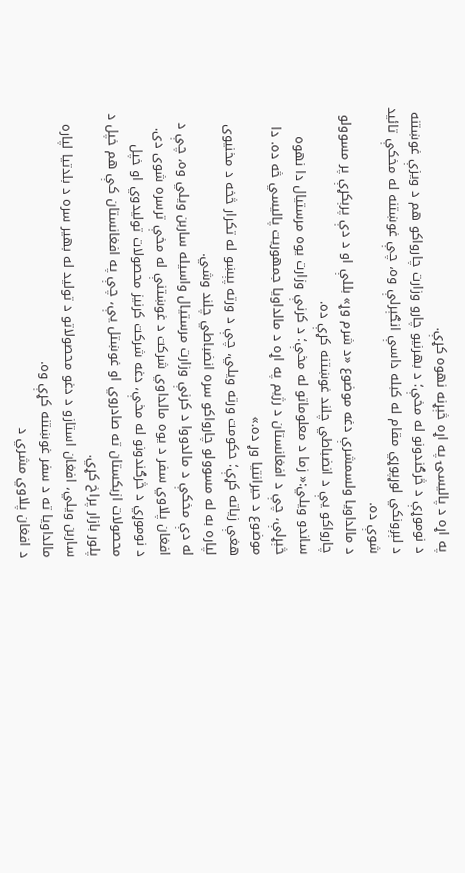په اړه د پالیسۍ په اړه څېړنه نهوه کړې.
د نوموړې د څرګندونو له مخې؛ د بهرنیو چارو وزارت چارواکو هم د ویزې غوښتنه د لېږونکي لوړپوړي مقام له کبله داسې انګېرلې وه، چې غوښتنه له مخکې تائید شوې ده.
د مالداویا ولسمشرې دغه موضوع «د شرم وړ» بللې او د دې پرېکړې پر مسوولو چارواکو یې د انضباطي چلند غوښتنه کړې ده.
ساندو ویلي:« زما د معلوماتو له مخې؛ د کرنې وزارت یوه مرستیال دا نهوه څېړلې، چې د افغانستان د رژیم په اړه د مالداویا جمهوریت پالیسي څه ده. دا موضوع د حیرانتیا وړ ده.»
هغې زیاته کړې؛ حکومت ورته ویلي، چې د ورته پېښو له تکرار څخه د مخنیوی لپاره به له مسوولو چارواکو سره انضباطي چلند وشي.
له دې مخکې د مالدووا د کرنې وزارت مرستیال واسیله ساربن ویلي وه، چې د افغان پلاوي سفر د یوه مالداوي شرکت د غوښتنې له مخې ترسره شوی دی.
د نوموړي د څرګندونو له مخې، دغه شرکت کرنیز محصولات تولیدوي او خپل محصولات ازبکستان ته صادروي او غوښتل یې، چې په افغانستان کې هم خپل د پلور بازار پراخ کړي.
ساربن ویلي، افغان استازو د دغو محصولاتو د تولید له بهیر سره د بلدتیا لپاره مالداویا ته د سفر غوښتنه کړې وه.
د افغان پلاوي مشري د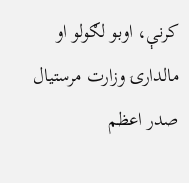کرنې، اوبو لګولو او مالدارۍ وزارت مرستیال صدر اعظم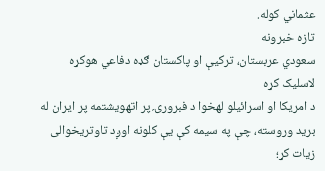عثماني کوله.
تازه خبرونه
سعودي عربستان، ترکیې او پاکستان ګډه دفاعي هوکړه لاسلیک کړه
د امریکا او اسرائیلو لهخوا د فبرورۍ پر اتهویشتمه پر ایران له برید وروسته، چې په سیمه کې یې کلونه اوږد تاوتریخوالی زیات کړ؛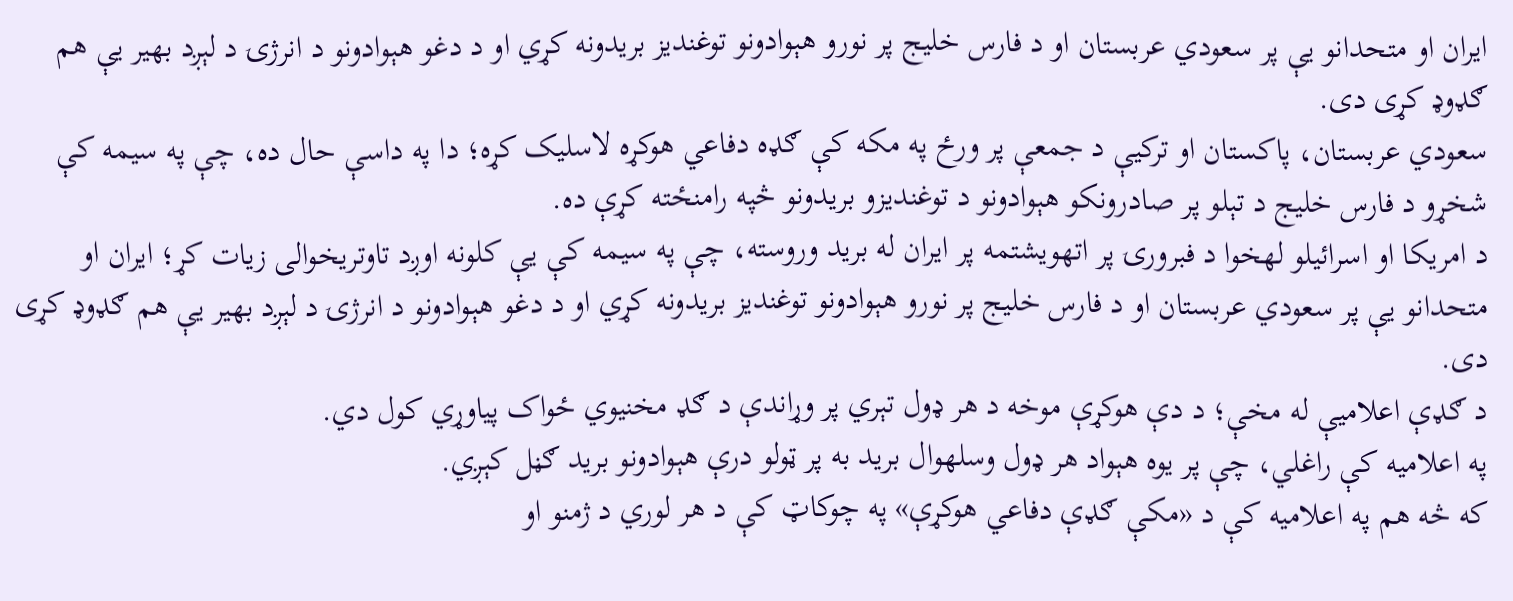ایران او متحدانو یې پر سعودي عربستان او د فارس خلیج پر نورو هېوادونو توغندیز بریدونه کړي او د دغو هېوادونو د انرژۍ د لېږد بهیر یې هم ګډوډ کړی دی.
سعودي عربستان، پاکستان او ترکیې د جمعې پر ورځ په مکه کې ګډه دفاعي هوکړه لاسلیک کړه؛ دا په داسې حال ده، چې په سیمه کې شخړو د فارس خلیج د تېلو پر صادرونکو هېوادونو د توغندیزو بریدونو څپه رامنځته کړې ده.
د امریکا او اسرائیلو لهخوا د فبرورۍ پر اتهویشتمه پر ایران له برید وروسته، چې په سیمه کې یې کلونه اوږد تاوتریخوالی زیات کړ؛ ایران او متحدانو یې پر سعودي عربستان او د فارس خلیج پر نورو هېوادونو توغندیز بریدونه کړي او د دغو هېوادونو د انرژۍ د لېږد بهیر یې هم ګډوډ کړی دی.
د ګډې اعلامیې له مخې؛ د دې هوکړې موخه د هر ډول تېري پر وړاندې د ګډ مخنیوي ځواک پیاوړي کول دي.
په اعلامیه کې راغلي، چې پر یوه هېواد هر ډول وسلهوال برید به پر ټولو درې هېوادونو برید ګڼل کېږي.
که څه هم په اعلامیه کې د «مکې ګډې دفاعي هوکړې» په چوکاټ کې د هر لوري د ژمنو او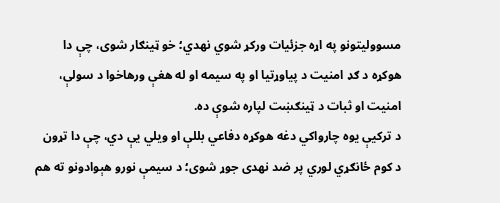مسوولیتونو په اړه جزئیات ورکړ شوي نهدي؛ خو ټینګار شوی، چې دا هوکړه د ګډ امنیت د پیاوړتیا او په سیمه او له هغې ورهاخوا د سولې، امنیت او ثبات د ټینګښت لپاره شوې ده.
د ترکیې یوه چارواکي دغه هوکړه دفاعي بللې او ویلي یې دي، چې دا تړون د کوم ځانګړي لوري پر ضد نهدی جوړ شوی؛ د سیمې نورو هېوادونو ته هم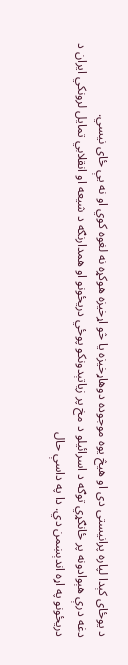د یوځای کېدا لپاره پرانیستی دی او هیڅ یوه موجوده دوهاړخیزه یا څو اړخیزه هوکړه نه لغوه کوي او نه یې ځای نیسي.
دغه درې هېوادونه پر ځانګړي توګه د اسرائیلو د مخ پر زیاتېدونکو پوځي دریځونو او همدارنګه د شیعه او انقلابي تمایل لرونکي ایران د دریځونو په اړه اندېښمن دي. دا په داسې حال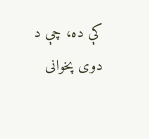کې ده، چې د دوی پخوانی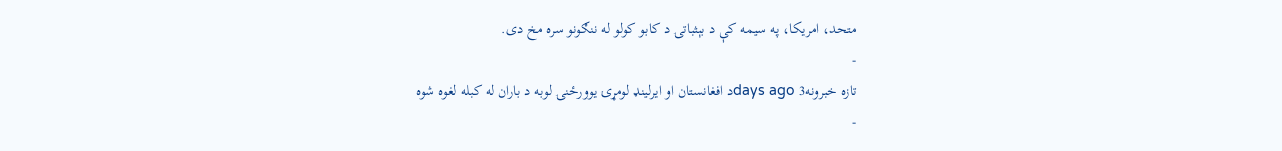متحد، امریکا، په سیمه کې د بېثباتۍ د کابو کولو له ننګونو سره مخ دی.
-
تازه خبرونه3 days agoد افغانستان او ایرلینډ لومړۍ یوورځنۍ لوبه د باران له کبله لغوه شوه
-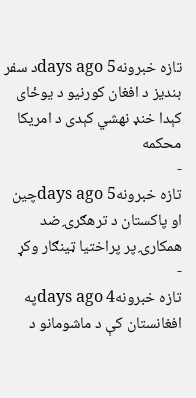تازه خبرونه5 days agoد سفر بندیز د افغان کورنیو د یوځای کېدا خنډ نهشي کېدی د امریکا محکمه
-
تازه خبرونه5 days agoچین او پاکستان د ترهګرۍ ضد همکارۍ پر پراختیا ټینګار وکړ
-
تازه خبرونه4 days agoپه افغانستان کې د ماشومانو د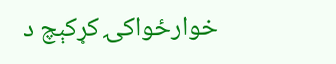خوارځواکۍ کړکېچ د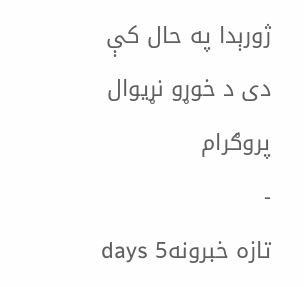ژورېدا په حال کې دی د خوړو نړیوال پروګرام
-
تازه خبرونه5 days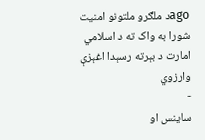agoد ملګرو ملتونو امنیت شورا به واک ته د اسلامي امارت د بېرته رسېدا اغېزې وارزوي
-
ساینس او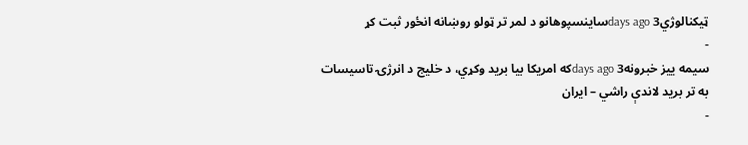ټیکنالوژي3 days agoساینسپوهانو د لمر تر ټولو روښانه انځور ثبت کړ
-
سیمه ییز خبرونه3 days agoکه امریکا بیا برید وکړي، د خلیج د انرژۍ تاسیسات به تر برید لاندې راشي – ایران
-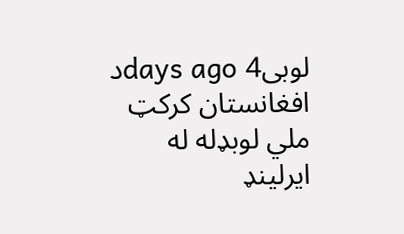لوبی4 days agoد افغانستان کرکټ ملي لوبډله له ایرلینډ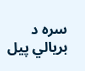سره د بریالي پیل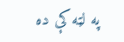په لټه کې ده